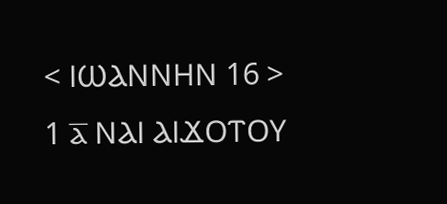< ⲒⲰⲀⲚⲚⲎⲚ 16 >
1 ⲁ̅ ⲚⲀⲒ ⲀⲒϪⲞⲦⲞⲨ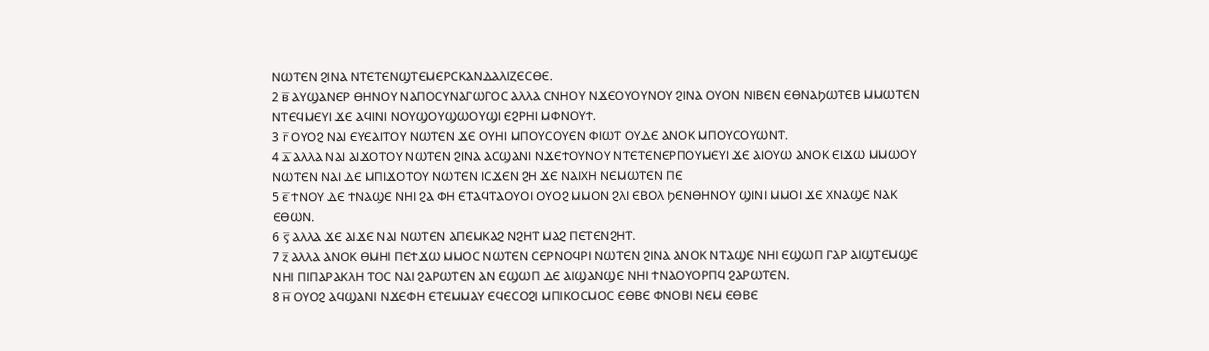ⲚⲰⲦⲈⲚ ϨⲒⲚⲀ ⲚⲦⲈⲦⲈⲚϢⲦⲈⲘⲈⲢⲤⲔⲀⲚⲆⲀⲖⲒⲌⲈⲤⲐⲈ.
2 ⲃ̅ ⲀⲨϢⲀⲚⲈⲢ ⲐⲎⲚⲞⲨ ⲚⲀⲠⲞⲤⲨⲚⲀⲄⲰⲄⲞⲤ ⲀⲖⲖⲀ ⲤⲚⲎⲞⲨ ⲚϪⲈⲞⲨⲞⲨⲚⲞⲨ ϨⲒⲚⲀ ⲞⲨⲞⲚ ⲚⲒⲂⲈⲚ ⲈⲐⲚⲀϦⲰⲦⲈⲂ ⲘⲘⲰⲦⲈⲚ ⲚⲦⲈϤⲘⲈⲨⲒ ϪⲈ ⲀϤⲒⲚⲒ ⲚⲞⲨϢⲞⲨϢⲰⲞⲨϢⲒ ⲈϨⲢⲎⲒ ⲘⲪⲚⲞⲨϮ.
3 ⲅ̅ ⲞⲨⲞϨ ⲚⲀⲒ ⲈⲨⲈⲀⲒⲦⲞⲨ ⲚⲰⲦⲈⲚ ϪⲈ ⲞⲨⲎⲒ ⲘⲠⲞⲨⲤⲞⲨⲈⲚ ⲪⲒⲰⲦ ⲞⲨⲆⲈ ⲀⲚⲞⲔ ⲘⲠⲞⲨⲤⲞⲨⲰⲚⲦ.
4 ⲇ̅ ⲀⲖⲖⲀ ⲚⲀⲒ ⲀⲒϪⲞⲦⲞⲨ ⲚⲰⲦⲈⲚ ϨⲒⲚⲀ ⲀⲤϢⲀⲚⲒ ⲚϪⲈϮⲞⲨⲚⲞⲨ ⲚⲦⲈⲦⲈⲚⲈⲢⲠⲞⲨⲘⲈⲨⲒ ϪⲈ ⲀⲒⲞⲨⲰ ⲀⲚⲞⲔ ⲈⲒϪⲰ ⲘⲘⲰⲞⲨ ⲚⲰⲦⲈⲚ ⲚⲀⲒ ⲆⲈ ⲘⲠⲒϪⲞⲦⲞⲨ ⲚⲰⲦⲈⲚ ⲒⲤϪⲈⲚ ϨⲎ ϪⲈ ⲚⲀⲒⲬⲎ ⲚⲈⲘⲰⲦⲈⲚ ⲠⲈ
5 ⲉ̅ ϮⲚⲞⲨ ⲆⲈ ϮⲚⲀϢⲈ ⲚⲎⲒ ϨⲀ ⲪⲎ ⲈⲦⲀϤⲦⲀⲞⲨⲞⲒ ⲞⲨⲞϨ ⲘⲘⲞⲚ ϨⲖⲒ ⲈⲂⲞⲖ ϦⲈⲚⲐⲎⲚⲞⲨ ϢⲒⲚⲒ ⲘⲘⲞⲒ ϪⲈ ⲬⲚⲀϢⲈ ⲚⲀⲔ ⲈⲐⲰⲚ.
6 ⲋ̅ ⲀⲖⲖⲀ ϪⲈ ⲀⲒϪⲈ ⲚⲀⲒ ⲚⲰⲦⲈⲚ ⲀⲠⲈⲘⲔⲀϨ ⲚϨⲎⲦ ⲘⲀϨ ⲠⲈⲦⲈⲚϨⲎⲦ.
7 ⲍ̅ ⲀⲖⲖⲀ ⲀⲚⲞⲔ ⲐⲘⲎⲒ ⲠⲈϮϪⲰ ⲘⲘⲞⲤ ⲚⲰⲦⲈⲚ ⲤⲈⲢⲚⲞϤⲢⲒ ⲚⲰⲦⲈⲚ ϨⲒⲚⲀ ⲀⲚⲞⲔ ⲚⲦⲀϢⲈ ⲚⲎⲒ ⲈϢⲰⲠ ⲄⲀⲢ ⲀⲒϢⲦⲈⲘϢⲈ ⲚⲎⲒ ⲠⲒⲠⲀⲢⲀⲔⲖⲎ ⲦⲞⲤ ⲚⲀⲒ ϨⲀⲢⲰⲦⲈⲚ ⲀⲚ ⲈϢⲰⲠ ⲆⲈ ⲀⲒϢⲀⲚϢⲈ ⲚⲎⲒ ϮⲚⲀⲞⲨⲞⲢⲠϤ ϨⲀⲢⲰⲦⲈⲚ.
8 ⲏ̅ ⲞⲨⲞϨ ⲀϤϢⲀⲚⲒ ⲚϪⲈⲪⲎ ⲈⲦⲈⲘⲘⲀⲨ ⲈϤⲈⲤⲞϨⲒ ⲘⲠⲒⲔⲞⲤⲘⲞⲤ ⲈⲐⲂⲈ ⲪⲚⲞⲂⲒ ⲚⲈⲘ ⲈⲐⲂⲈ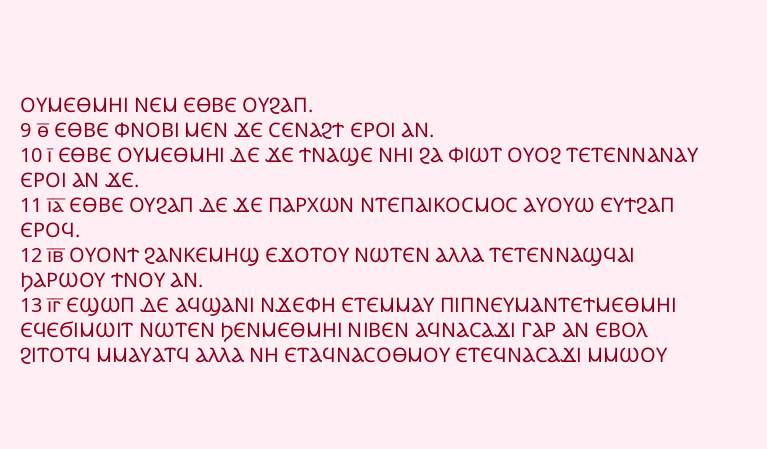ⲞⲨⲘⲈⲐⲘⲎⲒ ⲚⲈⲘ ⲈⲐⲂⲈ ⲞⲨϨⲀⲠ.
9 ⲑ̅ ⲈⲐⲂⲈ ⲪⲚⲞⲂⲒ ⲘⲈⲚ ϪⲈ ⲤⲈⲚⲀϨϮ ⲈⲢⲞⲒ ⲀⲚ.
10 ⲓ̅ ⲈⲐⲂⲈ ⲞⲨⲘⲈⲐⲘⲎⲒ ⲆⲈ ϪⲈ ϮⲚⲀϢⲈ ⲚⲎⲒ ϨⲀ ⲪⲒⲰⲦ ⲞⲨⲞϨ ⲦⲈⲦⲈⲚⲚⲀⲚⲀⲨ ⲈⲢⲞⲒ ⲀⲚ ϪⲈ.
11 ⲓ̅ⲁ̅ ⲈⲐⲂⲈ ⲞⲨϨⲀⲠ ⲆⲈ ϪⲈ ⲠⲀⲢⲬⲰⲚ ⲚⲦⲈⲠⲀⲒⲔⲞⲤⲘⲞⲤ ⲀⲨⲞⲨⲰ ⲈⲨϮϨⲀⲠ ⲈⲢⲞϤ.
12 ⲓ̅ⲃ̅ ⲞⲨⲞⲚϮ ϨⲀⲚⲔⲈⲘⲎϢ ⲈϪⲞⲦⲞⲨ ⲚⲰⲦⲈⲚ ⲀⲖⲖⲀ ⲦⲈⲦⲈⲚⲚⲀϢϤⲀⲒ ϦⲀⲢⲰⲞⲨ ϮⲚⲞⲨ ⲀⲚ.
13 ⲓ̅ⲅ̅ ⲈϢⲰⲠ ⲆⲈ ⲀϤϢⲀⲚⲒ ⲚϪⲈⲪⲎ ⲈⲦⲈⲘⲘⲀⲨ ⲠⲒⲠⲚⲈⲨⲘⲀⲚⲦⲈϮⲘⲈⲐⲘⲎⲒ ⲈϤⲈϬⲒⲘⲰⲒⲦ ⲚⲰⲦⲈⲚ ϦⲈⲚⲘⲈⲐⲘⲎⲒ ⲚⲒⲂⲈⲚ ⲀϤⲚⲀⲤⲀϪⲒ ⲄⲀⲢ ⲀⲚ ⲈⲂⲞⲖ ϨⲒⲦⲞⲦϤ ⲘⲘⲀⲨⲀⲦϤ ⲀⲖⲖⲀ ⲚⲎ ⲈⲦⲀϤⲚⲀⲤⲞⲐⲘⲞⲨ ⲈⲦⲈϤⲚⲀⲤⲀϪⲒ ⲘⲘⲰⲞⲨ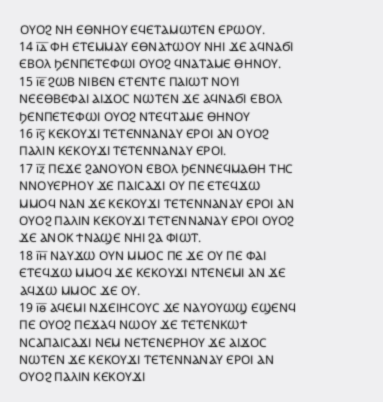ⲞⲨⲞϨ ⲚⲎ ⲈⲐⲚⲎⲞⲨ ⲈϤⲈⲦⲀⲘⲰⲦⲈⲚ ⲈⲢⲰⲞⲨ.
14 ⲓ̅ⲇ̅ ⲪⲎ ⲈⲦⲈⲘⲘⲀⲨ ⲈⲐⲚⲀϮⲰⲞⲨ ⲚⲎⲒ ϪⲈ ⲀϤⲚⲀϬⲒ ⲈⲂⲞⲖ ϦⲈⲚⲠⲈⲦⲈⲪⲰⲒ ⲞⲨⲞϨ ϤⲚⲀⲦⲀⲘⲈ ⲐⲎⲚⲞⲨ.
15 ⲓ̅ⲉ̅ ϨⲰⲂ ⲚⲒⲂⲈⲚ ⲈⲦⲈⲚⲦⲈ ⲠⲀⲒⲰⲦ ⲚⲞⲨⲒ ⲚⲈⲈⲐⲂⲈⲪⲀⲒ ⲀⲒϪⲞⲤ ⲚⲰⲦⲈⲚ ϪⲈ ⲀϤⲚⲀϬⲒ ⲈⲂⲞⲖ ϦⲈⲚⲠⲈⲦⲈⲪⲰⲒ ⲞⲨⲞϨ ⲚⲦⲈϤⲦⲀⲘⲈ ⲐⲎⲚⲞⲨ
16 ⲓ̅ⲋ̅ ⲔⲈⲔⲞⲨϪⲒ ⲦⲈⲦⲈⲚⲚⲀⲚⲀⲨ ⲈⲢⲞⲒ ⲀⲚ ⲞⲨⲞϨ ⲠⲀⲖⲒⲚ ⲔⲈⲔⲞⲨϪⲒ ⲦⲈⲦⲈⲚⲚⲀⲚⲀⲨ ⲈⲢⲞⲒ.
17 ⲓ̅ⲍ̅ ⲠⲈϪⲈ ϨⲀⲚⲞⲨⲞⲚ ⲈⲂⲞⲖ ϦⲈⲚⲚⲈϤⲘⲀⲐⲎ ⲦⲎⲤ ⲚⲚⲞⲨⲈⲢⲎⲞⲨ ϪⲈ ⲠⲀⲒⲤⲀϪⲒ ⲞⲨ ⲠⲈ ⲈⲦⲈϤϪⲰ ⲘⲘⲞϤ ⲚⲀⲚ ϪⲈ ⲔⲈⲔⲞⲨϪⲒ ⲦⲈⲦⲈⲚⲚⲀⲚⲀⲨ ⲈⲢⲞⲒ ⲀⲚ ⲞⲨⲞϨ ⲠⲀⲖⲒⲚ ⲔⲈⲔⲞⲨϪⲒ ⲦⲈⲦⲈⲚⲚⲀⲚⲀⲨ ⲈⲢⲞⲒ ⲞⲨⲞϨ ϪⲈ ⲀⲚⲞⲔ ϮⲚⲀϢⲈ ⲚⲎⲒ ϨⲀ ⲪⲒⲰⲦ.
18 ⲓ̅ⲏ̅ ⲚⲀⲨϪⲰ ⲞⲨⲚ ⲘⲘⲞⲤ ⲠⲈ ϪⲈ ⲞⲨ ⲠⲈ ⲪⲀⲒ ⲈⲦⲈϤϪⲰ ⲘⲘⲞϤ ϪⲈ ⲔⲈⲔⲞⲨϪⲒ ⲚⲦⲈⲚⲈⲘⲒ ⲀⲚ ϪⲈ ⲀϤϪⲰ ⲘⲘⲞⲤ ϪⲈ ⲞⲨ.
19 ⲓ̅ⲑ̅ ⲀϤⲈⲘⲒ ⲚϪⲈⲒⲎⲤⲞⲨⲤ ϪⲈ ⲚⲀⲨⲞⲨⲰϢ ⲈϢⲈⲚϤ ⲠⲈ ⲞⲨⲞϨ ⲠⲈϪⲀϤ ⲚⲰⲞⲨ ϪⲈ ⲦⲈⲦⲈⲚⲔⲰϮ ⲚⲤⲀⲠⲀⲒⲤⲀϪⲒ ⲚⲈⲘ ⲚⲈⲦⲈⲚⲈⲢⲎⲞⲨ ϪⲈ ⲀⲒϪⲞⲤ ⲚⲰⲦⲈⲚ ϪⲈ ⲔⲈⲔⲞⲨϪⲒ ⲦⲈⲦⲈⲚⲚⲀⲚⲀⲨ ⲈⲢⲞⲒ ⲀⲚ ⲞⲨⲞϨ ⲠⲀⲖⲒⲚ ⲔⲈⲔⲞⲨϪⲒ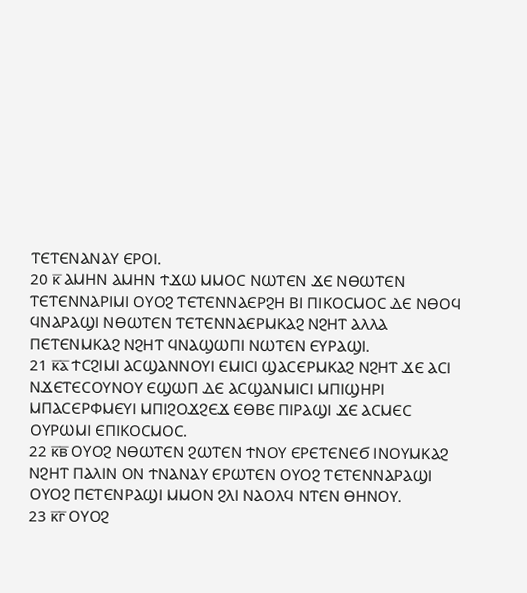ⲦⲈⲦⲈⲚⲀⲚⲀⲨ ⲈⲢⲞⲒ.
20 ⲕ̅ ⲀⲘⲎⲚ ⲀⲘⲎⲚ ϮϪⲰ ⲘⲘⲞⲤ ⲚⲰⲦⲈⲚ ϪⲈ ⲚⲐⲰⲦⲈⲚ ⲦⲈⲦⲈⲚⲚⲀⲢⲒⲘⲒ ⲞⲨⲞϨ ⲦⲈⲦⲈⲚⲚⲀⲈⲢϨⲎ ⲂⲒ ⲠⲒⲔⲞⲤⲘⲞⲤ ⲆⲈ ⲚⲐⲞϤ ϤⲚⲀⲢⲀϢⲒ ⲚⲐⲰⲦⲈⲚ ⲦⲈⲦⲈⲚⲚⲀⲈⲢⲘⲔⲀϨ ⲚϨⲎⲦ ⲀⲖⲖⲀ ⲠⲈⲦⲈⲚⲘⲔⲀϨ ⲚϨⲎⲦ ϤⲚⲀϢⲰⲠⲒ ⲚⲰⲦⲈⲚ ⲈⲨⲢⲀϢⲒ.
21 ⲕ̅ⲁ̅ ϮⲤϨⲒⲘⲒ ⲀⲤϢⲀⲚⲚⲞⲨⲒ ⲈⲘⲒⲤⲒ ϢⲀⲤⲈⲢⲘⲔⲀϨ ⲚϨⲎⲦ ϪⲈ ⲀⲤⲒ ⲚϪⲈⲦⲈⲤⲞⲨⲚⲞⲨ ⲈϢⲰⲠ ⲆⲈ ⲀⲤϢⲀⲚⲘⲒⲤⲒ ⲘⲠⲒϢⲎⲢⲒ ⲘⲠⲀⲤⲈⲢⲪⲘⲈⲨⲒ ⲘⲠⲒϨⲞϪϨⲈϪ ⲈⲐⲂⲈ ⲠⲒⲢⲀϢⲒ ϪⲈ ⲀⲤⲘⲈⲤ ⲞⲨⲢⲰⲘⲒ ⲈⲠⲒⲔⲞⲤⲘⲞⲤ.
22 ⲕ̅ⲃ̅ ⲞⲨⲞϨ ⲚⲐⲰⲦⲈⲚ ϨⲰⲦⲈⲚ ϮⲚⲞⲨ ⲈⲢⲈⲦⲈⲚⲈϬ ⲒⲚⲞⲨⲘⲔⲀϨ ⲚϨⲎⲦ ⲠⲀⲖⲒⲚ ⲞⲚ ϮⲚⲀⲚⲀⲨ ⲈⲢⲰⲦⲈⲚ ⲞⲨⲞϨ ⲦⲈⲦⲈⲚⲚⲀⲢⲀϢⲒ ⲞⲨⲞϨ ⲠⲈⲦⲈⲚⲢⲀϢⲒ ⲘⲘⲞⲚ ϨⲖⲒ ⲚⲀⲞⲖϤ ⲚⲦⲈⲚ ⲐⲎⲚⲞⲨ.
23 ⲕ̅ⲅ̅ ⲞⲨⲞϨ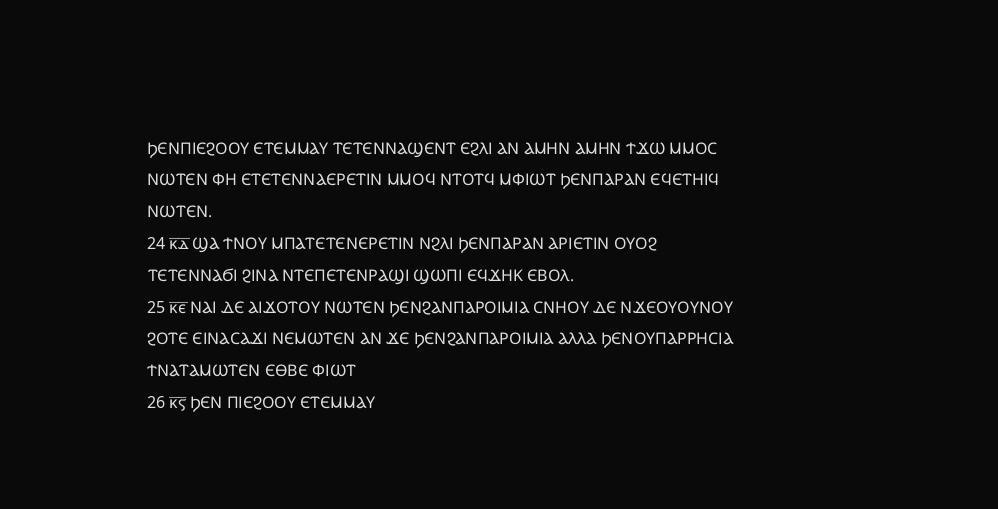ϦⲈⲚⲠⲒⲈϨⲞⲞⲨ ⲈⲦⲈⲘⲘⲀⲨ ⲦⲈⲦⲈⲚⲚⲀϢⲈⲚⲦ ⲈϨⲖⲒ ⲀⲚ ⲀⲘⲎⲚ ⲀⲘⲎⲚ ϮϪⲰ ⲘⲘⲞⲤ ⲚⲰⲦⲈⲚ ⲪⲎ ⲈⲦⲈⲦⲈⲚⲚⲀⲈⲢⲈⲦⲒⲚ ⲘⲘⲞϤ ⲚⲦⲞⲦϤ ⲘⲪⲒⲰⲦ ϦⲈⲚⲠⲀⲢⲀⲚ ⲈϤⲈⲦⲎⲒϤ ⲚⲰⲦⲈⲚ.
24 ⲕ̅ⲇ̅ ϢⲀ ϮⲚⲞⲨ ⲘⲠⲀⲦⲈⲦⲈⲚⲈⲢⲈⲦⲒⲚ ⲚϨⲖⲒ ϦⲈⲚⲠⲀⲢⲀⲚ ⲀⲢⲒⲈⲦⲒⲚ ⲞⲨⲞϨ ⲦⲈⲦⲈⲚⲚⲀϬⲒ ϨⲒⲚⲀ ⲚⲦⲈⲠⲈⲦⲈⲚⲢⲀϢⲒ ϢⲰⲠⲒ ⲈϤϪⲎⲔ ⲈⲂⲞⲖ.
25 ⲕ̅ⲉ̅ ⲚⲀⲒ ⲆⲈ ⲀⲒϪⲞⲦⲞⲨ ⲚⲰⲦⲈⲚ ϦⲈⲚϨⲀⲚⲠⲀⲢⲞⲒⲘⲒⲀ ⲤⲚⲎⲞⲨ ⲆⲈ ⲚϪⲈⲞⲨⲞⲨⲚⲞⲨ ϨⲞⲦⲈ ⲈⲒⲚⲀⲤⲀϪⲒ ⲚⲈⲘⲰⲦⲈⲚ ⲀⲚ ϪⲈ ϦⲈⲚϨⲀⲚⲠⲀⲢⲞⲒⲘⲒⲀ ⲀⲖⲖⲀ ϦⲈⲚⲞⲨⲠⲀⲢⲢⲎⲤⲒⲀ ϮⲚⲀⲦⲀⲘⲰⲦⲈⲚ ⲈⲐⲂⲈ ⲪⲒⲰⲦ
26 ⲕ̅ⲋ̅ ϦⲈⲚ ⲠⲒⲈϨⲞⲞⲨ ⲈⲦⲈⲘⲘⲀⲨ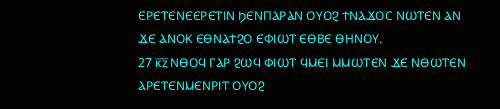ⲈⲢⲈⲦⲈⲚⲈⲈⲢⲈⲦⲒⲚ ϦⲈⲚⲠⲀⲢⲀⲚ ⲞⲨⲞϨ ϮⲚⲀϪⲞⲤ ⲚⲰⲦⲈⲚ ⲀⲚ ϪⲈ ⲀⲚⲞⲔ ⲈⲐⲚⲀϮϨⲞ ⲈⲪⲒⲰⲦ ⲈⲐⲂⲈ ⲐⲎⲚⲞⲨ.
27 ⲕ̅ⲍ̅ ⲚⲐⲞϤ ⲄⲀⲢ ϨⲰϤ ⲪⲒⲰⲦ ϤⲘⲈⲒ ⲘⲘⲰⲦⲈⲚ ϪⲈ ⲚⲐⲰⲦⲈⲚ ⲀⲢⲈⲦⲈⲚⲘⲈⲚⲢⲒⲦ ⲞⲨⲞϨ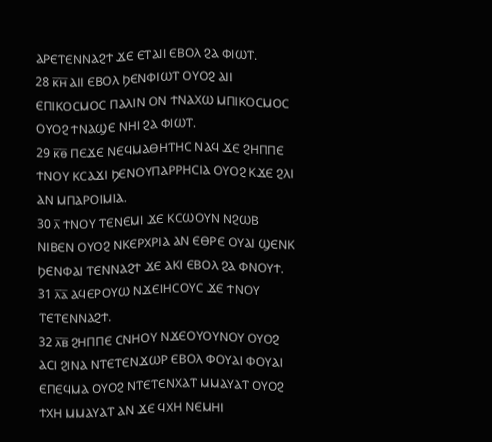ⲀⲢⲈⲦⲈⲚⲚⲀϨϮ ϪⲈ ⲈⲦⲀⲒⲒ ⲈⲂⲞⲖ ϨⲀ ⲪⲒⲰⲦ.
28 ⲕ̅ⲏ̅ ⲀⲒⲒ ⲈⲂⲞⲖ ϦⲈⲚⲪⲒⲰⲦ ⲞⲨⲞϨ ⲀⲒⲒ ⲈⲠⲒⲔⲞⲤⲘⲞⲤ ⲠⲀⲖⲒⲚ ⲞⲚ ϮⲚⲀⲬⲰ ⲘⲠⲒⲔⲞⲤⲘⲞⲤ ⲞⲨⲞϨ ϮⲚⲀϢⲈ ⲚⲎⲒ ϨⲀ ⲪⲒⲰⲦ.
29 ⲕ̅ⲑ̅ ⲠⲈϪⲈ ⲚⲈϤⲘⲀⲐⲎⲦⲎⲤ ⲚⲀϤ ϪⲈ ϨⲎⲠⲠⲈ ϮⲚⲞⲨ ⲔⲤⲀϪⲒ ϦⲈⲚⲞⲨⲠⲀⲢⲢⲎⲤⲒⲀ ⲞⲨⲞϨ ⲔϪⲈ ϨⲖⲒ ⲀⲚ ⲘⲠⲀⲢⲞⲒⲘⲒⲀ.
30 ⲗ̅ ϮⲚⲞⲨ ⲦⲈⲚⲈⲘⲒ ϪⲈ ⲔⲤⲰⲞⲨⲚ ⲚϨⲰⲂ ⲚⲒⲂⲈⲚ ⲞⲨⲞϨ ⲚⲔⲈⲢⲬⲢⲒⲀ ⲀⲚ ⲈⲐⲢⲈ ⲞⲨⲀⲒ ϢⲈⲚⲔ ϦⲈⲚⲪⲀⲒ ⲦⲈⲚⲚⲀϨϮ ϪⲈ ⲀⲔⲒ ⲈⲂⲞⲖ ϨⲀ ⲪⲚⲞⲨϮ.
31 ⲗ̅ⲁ̅ ⲀϤⲈⲢⲞⲨⲰ ⲚϪⲈⲒⲎⲤⲞⲨⲤ ϪⲈ ϮⲚⲞⲨ ⲦⲈⲦⲈⲚⲚⲀϨϮ.
32 ⲗ̅ⲃ̅ ϨⲎⲠⲠⲈ ⲤⲚⲎⲞⲨ ⲚϪⲈⲞⲨⲞⲨⲚⲞⲨ ⲞⲨⲞϨ ⲀⲤⲒ ϨⲒⲚⲀ ⲚⲦⲈⲦⲈⲚϪⲰⲢ ⲈⲂⲞⲖ ⲪⲞⲨⲀⲒ ⲪⲞⲨⲀⲒ ⲈⲠⲈϤⲘⲀ ⲞⲨⲞϨ ⲚⲦⲈⲦⲈⲚⲬⲀⲦ ⲘⲘⲀⲨⲀⲦ ⲞⲨⲞϨ ϮⲬⲎ ⲘⲘⲀⲨⲀⲦ ⲀⲚ ϪⲈ ϤⲬⲎ ⲚⲈⲘⲎⲒ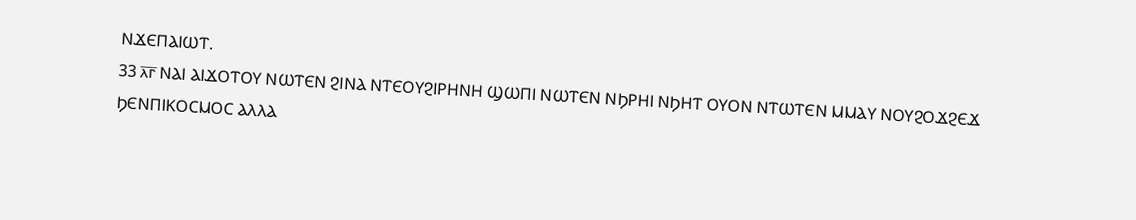ⲚϪⲈⲠⲀⲒⲰⲦ.
33 ⲗ̅ⲅ̅ ⲚⲀⲒ ⲀⲒϪⲞⲦⲞⲨ ⲚⲰⲦⲈⲚ ϨⲒⲚⲀ ⲚⲦⲈⲞⲨϨⲒⲢⲎⲚⲎ ϢⲰⲠⲒ ⲚⲰⲦⲈⲚ ⲚϦⲢⲎⲒ ⲚϦⲎⲦ ⲞⲨⲞⲚ ⲚⲦⲰⲦⲈⲚ ⲘⲘⲀⲨ ⲚⲞⲨϨⲞϪϨⲈϪ ϦⲈⲚⲠⲒⲔⲞⲤⲘⲞⲤ ⲀⲖⲖⲀ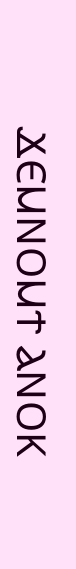ϪⲈⲘⲚⲞⲘϮ ⲀⲚⲞⲔ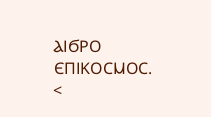ⲀⲒϬⲢⲞ ⲈⲠⲒⲔⲞⲤⲘⲞⲤ.
<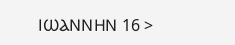ⲒⲰⲀⲚⲚⲎⲚ 16 >